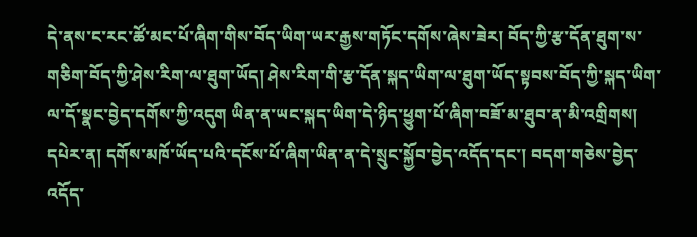དེ་ནས་ང་རང་ཚོ་མང་པོ་ཞིག་གིས་བོད་ཡིག་ཡར་རྒྱས་གཏོང་དགོས་ཞེས་ཟེར། བོད་ཀྱི་རྩ་དོན་ཐུག་ས་གཅིག་བོད་ཀྱི་ཤེས་རིག་ལ་ཐུག་ཡོད། ཤེས་རིག་གི་རྩ་དོན་སྐད་ཡིག་ལ་ཐུག་ཡོད་སྟབས་བོད་ཀྱི་སྐད་ཡིག་ལ་དོ་སྣང་བྱེད་དགོས་ཀྱི་འདུག ཡིན་ན་ཡང་སྐད་ཡིག་དེ་ཉིད་ཕྱུག་པོ་ཞིག་བཟོ་མ་ཐུབ་ན་མི་འགྲིགས། དཔེར་ན། དགོས་མཁོ་ཡོད་པའི་དངོས་པོ་ཞིག་ཡིན་ན་དེ་སྲུང་སྐྱོབ་བྱེད་འདོད་དང་། བདག་གཅེས་བྱེད་འདོད་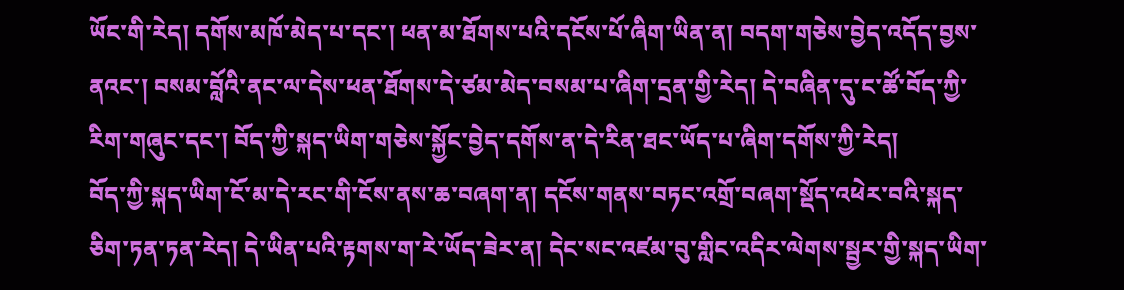ཡོང་གི་རེད། དགོས་མཁོ་མེད་པ་དང་། ཕན་མ་ཐོགས་པའི་དངོས་པོ་ཞིག་ཡིན་ན། བདག་གཅེས་བྱེད་འདོད་བྱས་ནའང་། བསམ་བློའི་ནང་ལ་དེས་ཕན་ཐོགས་དེ་ཙམ་མེད་བསམ་པ་ཞིག་དྲན་གྱི་རེད། དེ་བཞིན་དུ་ང་ཚོ་བོད་ཀྱི་རིག་གཞུང་དང་། བོད་ཀྱི་སྐད་ཡིག་གཅེས་སྐྱོང་བྱེད་དགོས་ན་དེ་རིན་ཐང་ཡོད་པ་ཞིག་དགོས་ཀྱི་རེད།
བོད་ཀྱི་སྐད་ཡིག་ངོ་མ་དེ་རང་གི་ངོས་ནས་ཆ་བཞག་ན། དངོས་གནས་བཏང་འགྲོ་བཞག་སྡོད་འཕེར་བའི་སྐད་ཅིག་ཏན་ཏན་རེད། དེ་ཡིན་པའི་རྟགས་ག་རེ་ཡོད་ཟེར་ན། དེང་སང་འཛམ་བུ་གླིང་འདིར་ལེགས་སྦྱར་གྱི་སྐད་ཡིག་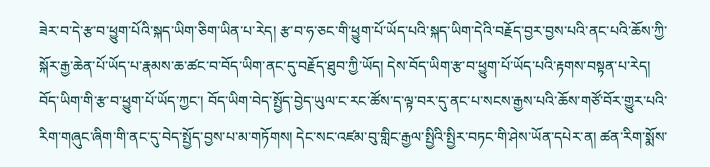ཟེར་བ་དེ་རྩ་བ་ཕྱུག་པོའི་སྐད་ཡིག་ཅིག་ཡིན་པ་རེད། རྩ་བ་ཧ་ཅང་གི་ཕྱུག་པོ་ཡོད་པའི་སྐད་ཡིག་དེའི་བརྗོད་བྱར་བྱས་པའི་ནང་པའི་ཆོས་ཀྱི་སྐོར་རྒྱ་ཆེན་པོ་ཡོད་པ་རྣམས་ཆ་ཚང་བ་བོད་ཡིག་ནང་དུ་བརྗོད་ཐུབ་ཀྱི་ཡོད། དེས་བོད་ཡིག་རྩ་བ་ཕྱུག་པོ་ཡོད་པའི་རྟགས་བསྟན་པ་རེད།
བོད་ཡིག་གི་རྩ་བ་ཕྱུག་པོ་ཡོད་ཀྱང་། བོད་ཡིག་བེད་སྤྱོད་བྱེད་ཡུལ་ང་རང་ཚོས་ད་ལྟ་བར་དུ་ནང་པ་སངས་རྒྱས་པའི་ཆོས་གཙོ་བོར་གྱུར་པའི་རིག་གཞུང་ཞིག་གི་ནང་དུ་བེད་སྤྱོད་བྱས་པ་མ་གཏོགས། དེང་སང་འཛམ་བུ་གླིང་རྒྱལ་སྤྱིའི་སྤྱིར་བཏང་གི་ཤེས་ཡོན་དཔེར་ན། ཚན་རིག་སྨོས་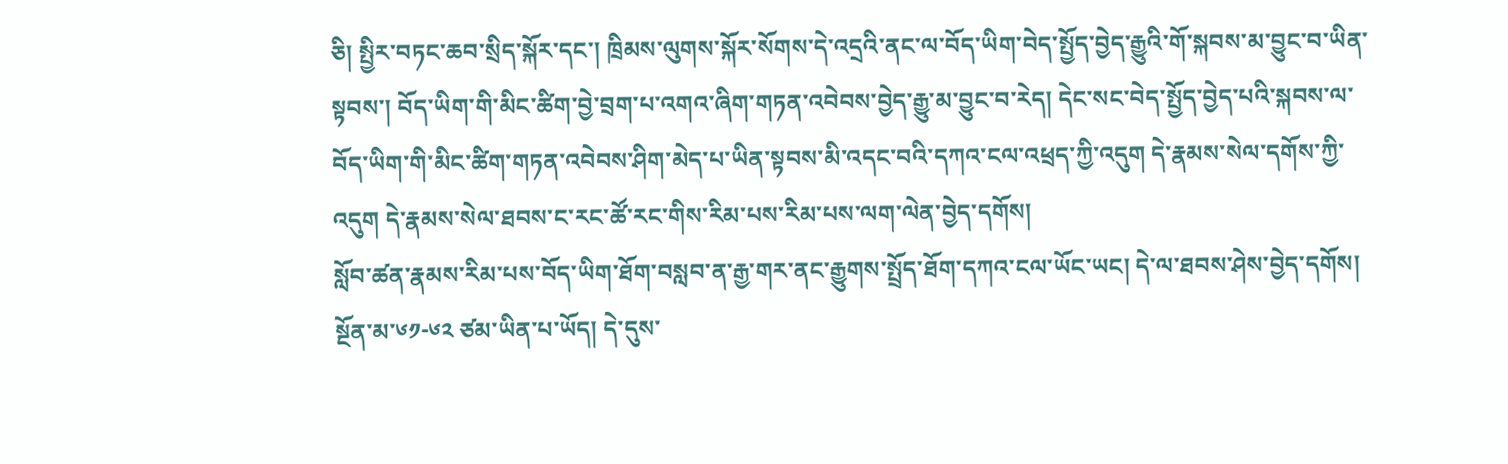ཅི། སྤྱིར་བཏང་ཆབ་སྲིད་སྐོར་དང་། ཁྲིམས་ལུགས་སྐོར་སོགས་དེ་འདྲའི་ནང་ལ་བོད་ཡིག་བེད་སྤྱོད་བྱེད་རྒྱུའི་གོ་སྐབས་མ་བྱུང་བ་ཡིན་སྟབས་། བོད་ཡིག་གི་མིང་ཚིག་བྱེ་བྲག་པ་འགའ་ཞིག་གཏན་འབེབས་བྱེད་རྒྱུ་མ་བྱུང་བ་རེད། དེང་སང་བེད་སྤྱོད་བྱེད་པའི་སྐབས་ལ་བོད་ཡིག་གི་མིང་ཚིག་གཏན་འབེབས་ཤིག་མེད་པ་ཡིན་སྟབས་མི་འདང་བའི་དཀའ་ངལ་འཕྲད་ཀྱི་འདུག དེ་རྣམས་སེལ་དགོས་ཀྱི་འདུག དེ་རྣམས་སེལ་ཐབས་ང་རང་ཚོ་རང་གིས་རིམ་པས་རིམ་པས་ལག་ལེན་བྱེད་དགོས།
སློབ་ཚན་རྣམས་རིམ་པས་བོད་ཡིག་ཐོག་བསླབ་ན་རྒྱ་གར་ནང་རྒྱུགས་སྤྲོད་ཐོག་དཀའ་ངལ་ཡོང་ཡང། དེ་ལ་ཐབས་ཤེས་བྱེད་དགོས།
སྔོན་མ་༦༡-༦༢ ཙམ་ཡིན་པ་ཡོད། དེ་དུས་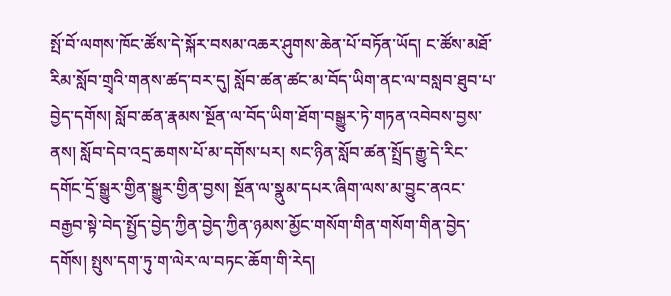སྤོ་བོ་ལགས་ཁོང་ཚོས་དེ་སྐོར་བསམ་འཆར་ཤུགས་ཆེན་པོ་བཏོན་ཡོད། ང་ཚོས་མཐོ་རིམ་སློབ་གྲྭའི་གནས་ཚད་བར་དུ། སློབ་ཚན་ཚང་མ་བོད་ཡིག་ནང་ལ་བསླབ་ཐུབ་པ་བྱེད་དགོས། སློབ་ཚན་རྣམས་སྔོན་ལ་བོད་ཡིག་ཐོག་བསྒྱུར་ཏེ་གཏན་འབེབས་བྱས་ནས། སློབ་དེབ་འདྲ་ཆགས་པོ་མ་དགོས་པར། སང་ཉིན་སློབ་ཚན་སྤྲོད་རྒྱུ་དེ་རིང་དགོང་དྲོ་སྒྱུར་གྱིན་སྒྱུར་གྱིན་བྱས། སྔོན་ལ་སྣུམ་དཔར་ཞིག་ལས་མ་བྱུང་ནའང་བརྒྱབ་སྟེ་བེད་སྤྱོད་བྱེད་ཀྱིན་བྱེད་ཀྱིན་ཉམས་མྱོང་གསོག་གིན་གསོག་གིན་བྱེད་དགོས། སྤུས་དག་ཏུ་ག་ལེར་ལ་བཏང་ཆོག་གི་རེད།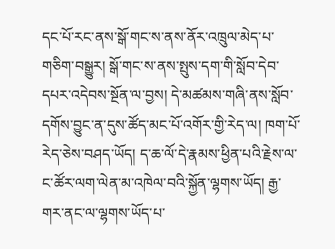དང་པོ་རང་ནས་སྒོ་གང་ས་ནས་ནོར་འཁྲུལ་མེད་པ་གཅིག་བསྒྱུར། སྒོ་གང་ས་ནས་སྤུས་དག་གི་སློབ་དེབ་དཔར་འདེབས་སྔོན་ལ་བྱས། དེ་མཚམས་གཞི་ནས་སློབ་དགོས་བྱུང་ན་དུས་ཚོད་མང་པོ་འགོར་གྱི་རེད་ལ། ཁག་པོ་རེད་ཅེས་བཤད་ཡོད། ད་ཆ་ལོ་དེ་རྣམས་ཕྱིན་པའི་རྗེས་ལ་ང་ཚོར་ལག་ལེན་མ་འཁེལ་བའི་སྐྱོན་ལྷགས་ཡོད། རྒྱ་གར་ནང་ལ་ལྷགས་ཡོད་པ་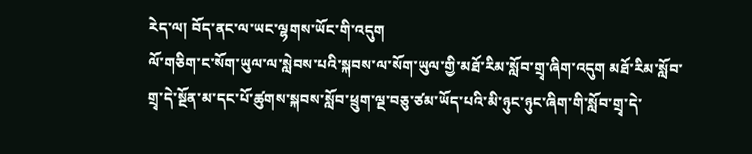རེད་ལ། བོད་ནང་ལ་ཡང་ལྷགས་ཡོང་གི་འདུག
ལོ་གཅིག་ང་སོག་ཡུལ་ལ་སླེབས་པའི་སྐབས་ལ་སོག་ཡུལ་གྱི་མཐོ་རིམ་སློབ་གྲྭ་ཞིག་འདུག མཐོ་རིམ་སློབ་གྲྭ་དེ་སྔོན་མ་དང་པོ་ཚུགས་སྐབས་སློབ་ཕྲུག་ལྔ་བཅུ་ཙམ་ཡོད་པའི་མི་ཉུང་ཉུང་ཞིག་གི་སློབ་གྲྭ་དེ་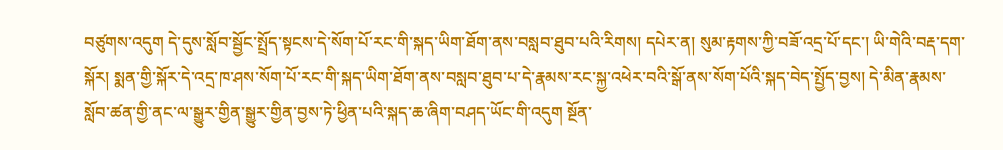བཙུགས་འདུག དེ་དུས་སློབ་སྦྱོང་སྤྲོད་སྟངས་དེ་སོག་པོ་རང་གི་སྐད་ཡིག་ཐོག་ནས་བསླབ་ཐུབ་པའི་རིགས། དཔེར་ན། སུམ་རྟགས་ཀྱི་བཟོ་འདྲ་པོ་དང་། ཡི་གེའི་བརྡ་དག་སྐོར། སྨན་གྱི་སྐོར་དེ་འདྲ་ཁ་ཤས་སོག་པོ་རང་གི་སྐད་ཡིག་ཐོག་ནས་བསླབ་ཐུབ་པ་དེ་རྣམས་རང་སྐྱ་འཕེར་བའི་སྒོ་ནས་སོག་པོའི་སྐད་བེད་སྤྱོད་བྱས། དེ་མིན་རྣམས་སློབ་ཚན་གྱི་ནང་ལ་སྒྱུར་གྱིན་སྒྱུར་གྱིན་བྱས་ཏེ་ཕྱིན་པའི་སྐད་ཆ་ཞིག་བཤད་ཡོང་གི་འདུག སྔོན་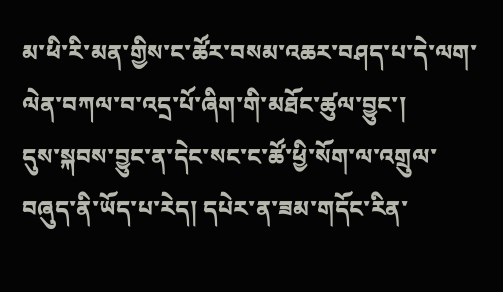མ་ཕི་རི་མན་གྱིས་ང་ཚོར་བསམ་འཆར་བཤད་པ་དེ་ལག་ལེན་བཀལ་བ་འདྲ་པོ་ཞིག་གི་མཐོང་ཚུལ་བྱུང་།
དུས་སྐབས་བྱུང་ན་དེང་སང་ང་ཚོ་ཕྱི་སོག་ལ་འགྲུལ་བཞུད་ནི་ཡོད་པ་རེད། དཔེར་ན་ཟམ་གདོང་རིན་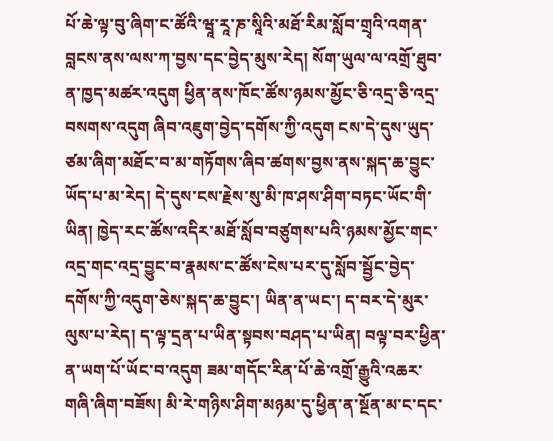པོ་ཆེ་ལྟ་བུ་ཞིག་ང་ཚོའི་ཝཱ་རཱ་ཎ་སཱིའི་མཐོ་རིམ་སློབ་གྲྭའི་འགན་བླངས་ནས་ལས་ཀ་བྱས་དང་བྱེད་མུས་རེད། སོག་ཡུལ་ལ་འགྲོ་ཐུབ་ན་ཁྱད་མཚར་འདུག ཕྱིན་ནས་ཁོང་ཚོས་ཉམས་མྱོང་ཅི་འདྲ་ཅི་འདྲ་བསགས་འདུག ཞིབ་འཇུག་བྱེད་དགོས་ཀྱི་འདུག ངས་དེ་དུས་ཡུད་ཙམ་ཞིག་མཐོང་བ་མ་གཏོགས་ཞིབ་ཚགས་བྱས་ནས་སྐད་ཆ་བྱུང་ཡོད་པ་མ་རེད། དེ་དུས་ངས་རྗེས་སུ་མི་ཁ་ཤས་ཤིག་བཏང་ཡོང་གི་ཡིན། ཁྱེད་རང་ཚོས་འདིར་མཐོ་སློབ་བཙུགས་པའི་ཉམས་མྱོང་གང་འདྲ་གང་འདྲ་བྱུང་བ་རྣམས་ང་ཚོས་ངེས་པར་དུ་སློབ་སྦྱོང་བྱེད་དགོས་ཀྱི་འདུག་ཅེས་སྐད་ཆ་བྱུང་། ཡིན་ན་ཡང་། ད་བར་དེ་མུར་ལུས་པ་རེད། ད་ལྟ་དྲན་པ་ཡིན་སྟབས་བཤད་པ་ཡིན། བལྟ་བར་ཕྱིན་ན་ཡག་པོ་ཡོང་བ་འདུག ཟམ་གདོང་རིན་པོ་ཆེ་འགྲོ་རྒྱུའི་འཆར་གཞི་ཞིག་བཟོས། མི་རེ་གཉིས་ཤིག་མཉམ་དུ་ཕྱིན་ན་སྔོན་མ་ང་དང་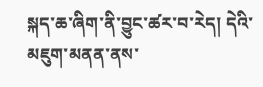སྐད་ཆ་ཞིག་ནི་བྱུང་ཚར་བ་རེད། དེའི་མཇུག་མནན་ནས་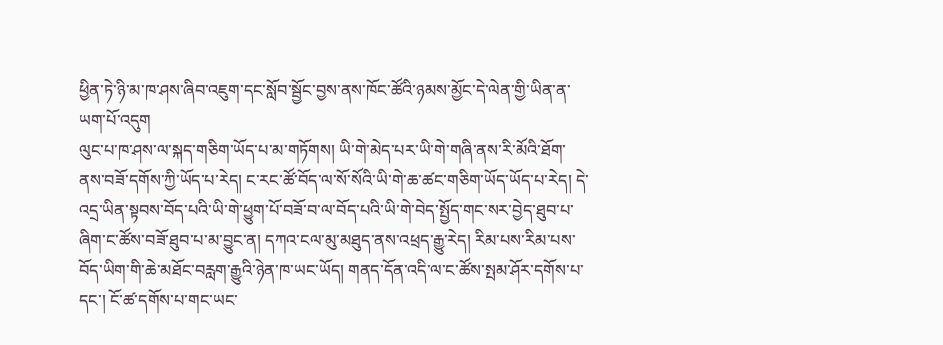ཕྱིན་ཏེ་ཉི་མ་ཁ་ཤས་ཞིབ་འཇུག་དང་སློབ་སྦྱོང་བྱས་ནས་ཁོང་ཚོའི་ཉམས་མྱོང་དེ་ལེན་གྱི་ཡིན་ན་ཡག་པོ་འདུག
ལུང་པ་ཁ་ཤས་ལ་སྐད་གཅིག་ཡོད་པ་མ་གཏོགས། ཡི་གེ་མེད་པར་ཡི་གེ་གཞི་ནས་རི་མོའི་ཐོག་ནས་བཟོ་དགོས་ཀྱི་ཡོད་པ་རེད། ང་རང་ཚོ་བོད་ལ་སོ་སོའི་ཡི་གེ་ཆ་ཚང་གཅིག་ཡོད་ཡོད་པ་རེད། དེ་འདྲ་ཡིན་སྟབས་བོད་པའི་ཡི་གེ་ཕྱུག་པོ་བཟོ་བ་ལ་བོད་པའི་ཡི་གེ་བེད་སྤྱོད་གང་སར་བྱེད་ཐུབ་པ་ཞིག་ང་ཚོས་བཟོ་ཐུབ་པ་མ་བྱུང་ན། དཀའ་ངལ་མུ་མཐུད་ནས་འཕྲད་རྒྱུ་རེད། རིམ་པས་རིམ་པས་བོད་ཡིག་གི་ཆེ་མཐོང་བརླག་རྒྱུའི་ཉེན་ཁ་ཡང་ཡོད། གནད་དོན་འདི་ལ་ང་ཚོས་སྤམ་ཤོར་དགོས་པ་དང་། ངོ་ཚ་དགོས་པ་གང་ཡང་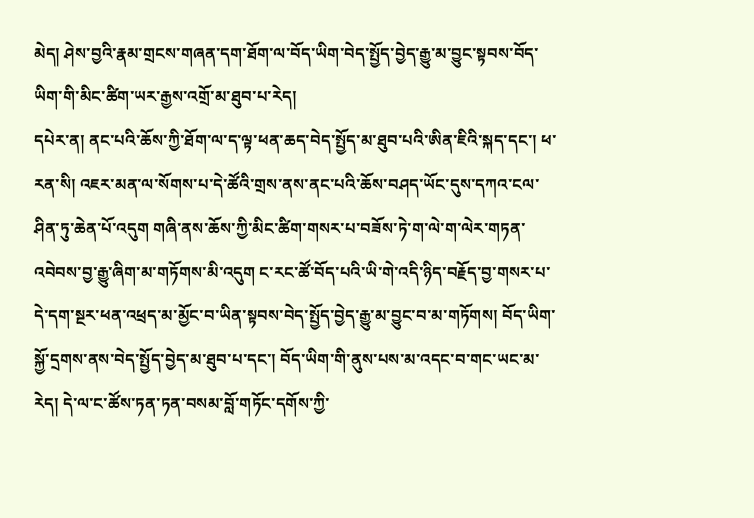མེད། ཤེས་བྱའི་རྣམ་གྲངས་གཞན་དག་ཐོག་ལ་བོད་ཡིག་བེད་སྤྱོད་བྱེད་རྒྱུ་མ་བྱུང་སྟབས་བོད་ཡིག་གི་མིང་ཚིག་ཡར་རྒྱས་འགྲོ་མ་ཐུབ་པ་རེད།
དཔེར་ན། ནང་པའི་ཆོས་ཀྱི་ཐོག་ལ་ད་ལྟ་ཕན་ཆད་བེད་སྤྱོད་མ་ཐུབ་པའི་ཨིན་ཇིའི་སྐད་དང་། ཕ་རན་སི། འཇར་མན་ལ་སོགས་པ་དེ་ཚོའི་གྲས་ནས་ནང་པའི་ཆོས་བཤད་ཡོང་དུས་དཀའ་ངལ་ཤིན་ཏུ་ཆེན་པོ་འདུག གཞི་ནས་ཆོས་ཀྱི་མིང་ཚིག་གསར་པ་བཟོས་ཏེ་ག་ལེ་ག་ལེར་གཏན་འབེབས་བྱ་རྒྱུ་ཞིག་མ་གཏོགས་མི་འདུག ང་རང་ཚོ་བོད་པའི་ཡི་གེ་འདི་ཉིད་བརྗོད་བྱ་གསར་པ་དེ་དག་སྔར་ཕན་འཕྲད་མ་མྱོང་བ་ཡིན་སྟབས་བེད་སྤྱོད་བྱེད་རྒྱུ་མ་བྱུང་བ་མ་གཏོགས། བོད་ཡིག་སྐྱོ་དྲགས་ནས་བེད་སྤྱོད་བྱེད་མ་ཐུབ་པ་དང་། བོད་ཡིག་གི་ནུས་པས་མ་འདང་བ་གང་ཡང་མ་རེད། དེ་ལ་ང་ཚོས་ཏན་ཏན་བསམ་བློ་གཏོང་དགོས་ཀྱི་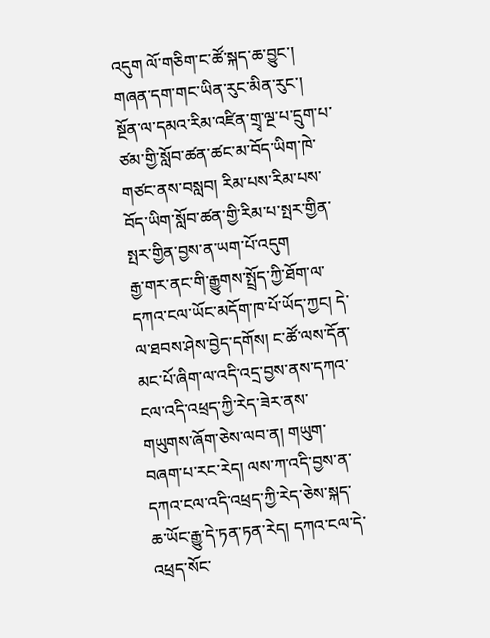འདུག ལོ་གཅིག་ང་ཚོ་སྐད་ཆ་བྱུང་། གཞན་དག་གང་ཡིན་རུང་མིན་རུང་། སྔོན་ལ་དམའ་རིམ་འཛིན་གྲྭ་ལྔ་པ་དྲུག་པ་ཙམ་གྱི་སློབ་ཚན་ཚང་མ་བོད་ཡིག་ཁེ་གཙང་ནས་བསླབ། རིམ་པས་རིམ་པས་བོད་ཡིག་སློབ་ཚན་གྱི་རིམ་པ་སྤར་གྱིན་སྤར་གྱིན་བྱས་ན་ཡག་པོ་འདུག
རྒྱ་གར་ནང་གི་རྒྱུགས་སྤྲོད་ཀྱི་ཐོག་ལ་དཀའ་ངལ་ཡོང་མདོག་ཁ་པོ་ཡོད་ཀྱང། དེ་ལ་ཐབས་ཤེས་བྱེད་དགོས། ང་ཚོ་ལས་དོན་མང་པོ་ཞིག་ལ་འདི་འདྲ་བྱས་ནས་དཀའ་ངལ་འདི་འཕྲད་ཀྱི་རེད་ཟེར་ནས་གཡུགས་ཞོག་ཅེས་ལབ་ན། གཡུག་བཞག་པ་རང་རེད། ལས་ཀ་འདི་བྱས་ན་དཀའ་ངལ་འདི་འཕྲད་ཀྱི་རེད་ཅེས་སྐད་ཆ་ཡོང་རྒྱུ་དེ་ཏན་ཏན་རེད། དཀའ་ངལ་དེ་འཕྲད་སོང་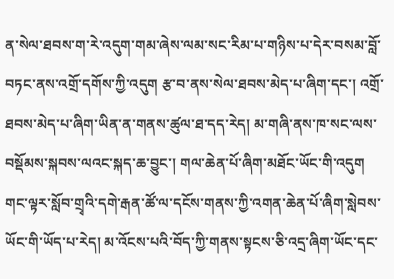ན་སེལ་ཐབས་ག་རེ་འདུག་གམ་ཞེས་ལམ་སང་རིམ་པ་གཉིས་པ་དེར་བསམ་བློ་བཏང་ནས་འགྲོ་དགོས་ཀྱི་འདུག རྩ་བ་ནས་སེལ་ཐབས་མེད་པ་ཞིག་དང་། འགྲོ་ཐབས་མེད་པ་ཞིག་ཡིན་ན་གནས་ཚུལ་ཐ་དད་རེད། མ་གཞི་ནས་ཁ་སང་ལས་བསྡོམས་སྐབས་ལའང་སྐད་ཆ་བྱུང་། གལ་ཆེན་པོ་ཞིག་མཐོང་ཡོང་གི་འདུག
གང་ལྟར་སློབ་གྲྭའི་དགེ་རྒན་ཚོ་ལ་དངོས་གནས་ཀྱི་འགན་ཆེན་པོ་ཞིག་སླེབས་ཡོང་གི་ཡོད་པ་རེད། མ་འོངས་པའི་བོད་ཀྱི་གནས་སྟངས་ཅི་འདྲ་ཞིག་ཡོང་དང་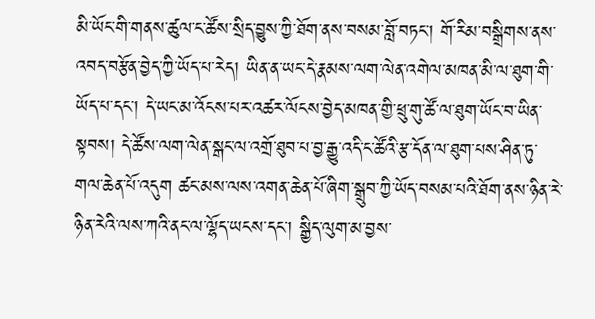མི་ཡོང་གི་གནས་ཚུལ་ང་ཚོས་སྲིད་བྱུས་ཀྱི་ཐོག་ནས་བསམ་བློ་བཏང་། གོ་རིམ་བསྒྲིགས་ནས་འབད་བརྩོན་བྱེད་ཀྱི་ཡོད་པ་རེད། ཡིན་ན་ཡང་དེ་རྣམས་ལག་ལེན་འགེལ་མཁན་མི་ལ་ཐུག་གི་ཡོད་པ་དང་། དེ་ཡང་མ་འོངས་པར་འཚར་ལོངས་བྱེད་མཁན་གྱི་ཕྲུ་གུ་ཚོ་ལ་ཐུག་ཡོང་བ་ཡིན་སྟབས། དེ་ཚོས་ལག་ལེན་སྒང་ལ་འགྲོ་ཐུབ་པ་བྱ་རྒྱུ་འདི་ང་ཚོའི་རྩ་དོན་ལ་ཐུག་པས་ཤིན་ཏུ་གལ་ཆེན་པོ་འདུག ཚང་མས་ལས་འགན་ཆེན་པོ་ཞིག་སྒྲུབ་ཀྱི་ཡོད་བསམ་པའི་ཐོག་ནས་ཉིན་རེ་ཉིན་རེའི་ལས་ཀའི་ནང་ལ་ལྷོད་ཡངས་དང་། སྒྱིད་ལུག་མ་བྱས་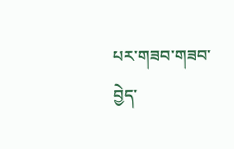པར་གཟབ་གཟབ་བྱེད་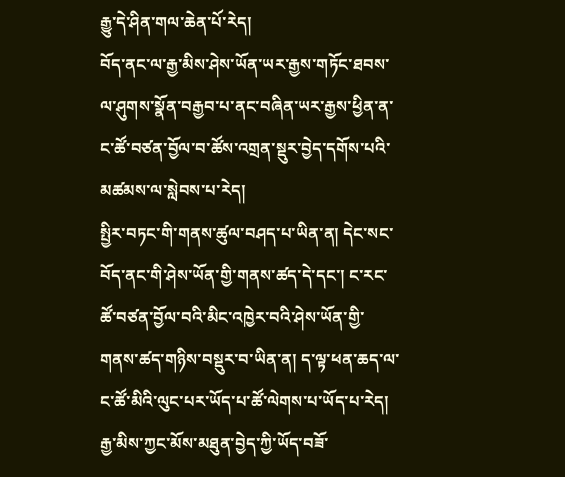རྒྱུ་དེ་ཤིན་གལ་ཆེན་པོ་རེད།
བོད་ནང་ལ་རྒྱ་མིས་ཤེས་ཡོན་ཡར་རྒྱས་གཏོང་ཐབས་ལ་ཤུགས་སྣོན་བརྒྱབ་པ་ནང་བཞིན་ཡར་རྒྱས་ཕྱིན་ན་ང་ཚོ་བཙན་བྱོལ་བ་ཚོས་འགྲན་སྡུར་བྱེད་དགོས་པའི་མཚམས་ལ་སླེབས་པ་རེད།
སྤྱིར་བཏང་གི་གནས་ཚུལ་བཤད་པ་ཡིན་ན། དེང་སང་བོད་ནང་གི་ཤེས་ཡོན་གྱི་གནས་ཚད་དེ་དང་། ང་རང་ཚོ་བཙན་བྱོལ་བའི་མིང་འཁྱེར་བའི་ཤེས་ཡོན་གྱི་གནས་ཚད་གཉིས་བསྡུར་བ་ཡིན་ན། ད་ལྟ་ཕན་ཆད་ལ་ང་ཚོ་མིའི་ལུང་པར་ཡོད་པ་ཚོ་ལེགས་པ་ཡོད་པ་རེད། རྒྱ་མིས་ཀྱང་མོས་མཐུན་བྱེད་ཀྱི་ཡོད་བཟོ་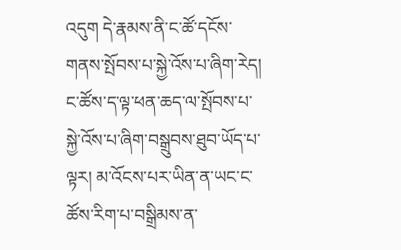འདུག དེ་རྣམས་ནི་ང་ཚོ་དངོས་གནས་སྤོབས་པ་སྐྱེ་འོས་པ་ཞིག་རེད། ང་ཚོས་ད་ལྟ་ཕན་ཆད་ལ་སྤོབས་པ་སྐྱེ་འོས་པ་ཞིག་བསྒྲུབས་ཐུབ་ཡོད་པ་ལྟར། མ་འོངས་པར་ཡིན་ན་ཡང་ང་ཚོས་རིག་པ་བསྒྲིམས་ན་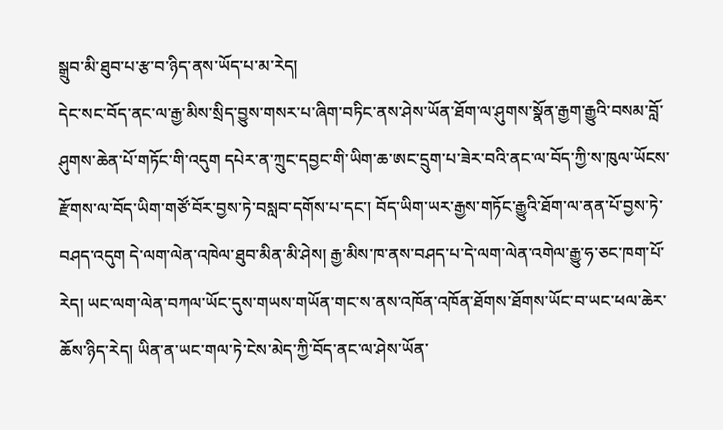སྒྲུབ་མི་ཐུབ་པ་རྩ་བ་ཉིད་ནས་ཡོད་པ་མ་རེད།
དེང་སང་བོད་ནང་ལ་རྒྱ་མིས་སྲིད་བྱུས་གསར་པ་ཞིག་བཏིང་ནས་ཤེས་ཡོན་ཐོག་ལ་ཤུགས་སྣོན་རྒྱག་རྒྱུའི་བསམ་བློ་ཤུགས་ཆེན་པོ་གཏོང་གི་འདུག དཔེར་ན་ཀྲུང་དབྱང་གི་ཡིག་ཆ་ཨང་དྲུག་པ་ཟེར་བའི་ནང་ལ་བོད་ཀྱི་ས་ཁུལ་ཡོངས་རྫོགས་ལ་བོད་ཡིག་གཙོ་བོར་བྱས་ཏེ་བསླབ་དགོས་པ་དང་། བོད་ཡིག་ཡར་རྒྱས་གཏོང་རྒྱུའི་ཐོག་ལ་ནན་པོ་བྱས་ཏེ་བཤད་འདུག དེ་ལག་ལེན་འཁེལ་ཐུབ་མིན་མི་ཤེས། རྒྱ་མིས་ཁ་ནས་བཤད་པ་དེ་ལག་ལེན་འགེལ་རྒྱུ་ཧ་ཅང་ཁག་པོ་རེད། ཡང་ལག་ལེན་བཀལ་ཡོང་དུས་གཡས་གཡོན་གང་ས་ནས་འཁོན་འཁོན་ཐོགས་ཐོགས་ཡོང་བ་ཡང་ཕལ་ཆེར་ཆོས་ཉིད་རེད། ཡིན་ན་ཡང་གལ་ཏེ་ངེས་མེད་ཀྱི་བོད་ནང་ལ་ཤེས་ཡོན་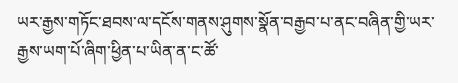ཡར་རྒྱས་གཏོང་ཐབས་ལ་དངོས་གནས་ཤུགས་སྣོན་བརྒྱབ་པ་ནང་བཞིན་གྱི་ཡར་རྒྱས་ཡག་པོ་ཞིག་ཕྱིན་པ་ཡིན་ན་ང་ཚོ་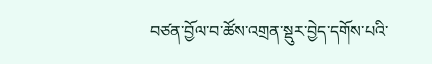བཙན་བྱོལ་བ་ཚོས་འགྲན་སྡུར་བྱེད་དགོས་པའི་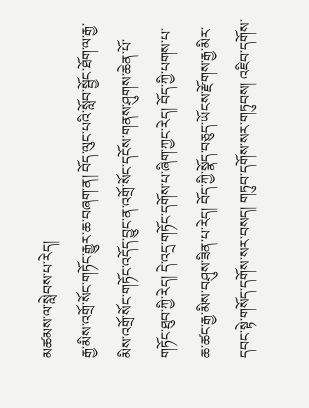མཚམས་ལ་སླེབས་པ་རེད།
རྒྱ་མིས་འགྲོ་སོང་གཏོང་རྒྱུར་ཆ་བཞག་ན། བོད་ལུང་པའི་སློབ་སྦྱོང་ཐོག་ལ་རྒྱ་མིས་འགྲོ་སོང་གཏོང་འདོད་བྱུང་ན་འགྲོ་སོང་དངོས་གནས་ཤུགས་ཆེན་པོ་གཏོང་ཐུབ་ཀྱི་རེད། དེ་འདྲ་གཏོང་དགོས་པ་ཞིག་ཀྱང་རེད། བོད་ཀྱི་པགས་པ་ཆ་ཚང་རྒྱ་མིས་བཤུས་ཟིན་པ་རེད། བོད་ཀྱི་སྣོད་བཅུད་ཡོངས་རྫོགས་རྒྱ་མིར་དབང་སྟེ་གསོད་དགོས་སར་བསད། གཏུབ་དགོས་སར་གཏུབས། འཇིབ་དགོས་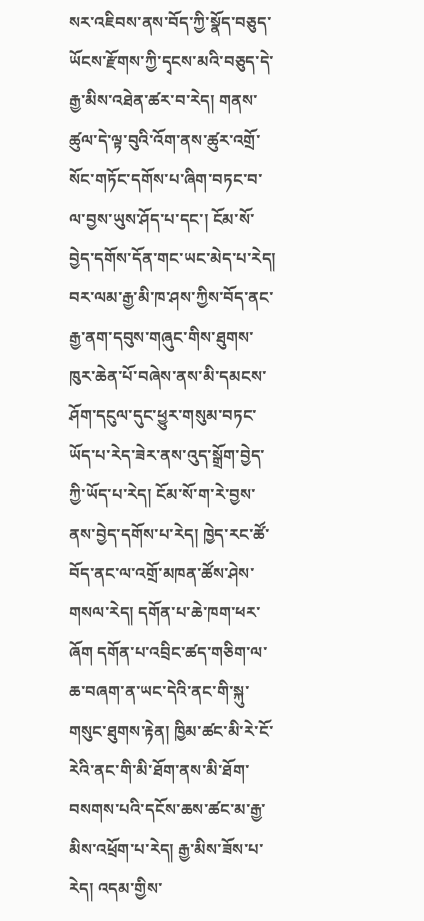སར་འཇིབས་ནས་བོད་ཀྱི་སྣོད་བཅུད་ཡོངས་རྫོགས་ཀྱི་དྭངས་མའི་བཅུད་དེ་རྒྱ་མིས་འཐེན་ཚར་བ་རེད། གནས་ཚུལ་དེ་ལྟ་བུའི་འོག་ནས་ཚུར་འགྲོ་སོང་གཏོང་དགོས་པ་ཞིག་བཏང་བ་ལ་བྱས་ཡུས་ཤོད་པ་དང་། ངོམ་སོ་བྱེད་དགོས་དོན་གང་ཡང་མེད་པ་རེད།
བར་ལམ་རྒྱ་མི་ཁ་ཤས་ཀྱིས་བོད་ནང་རྒྱ་ནག་དབུས་གཞུང་གིས་ཐུགས་ཁུར་ཆེན་པོ་བཞེས་ནས་མི་དམངས་ཤོག་དངུལ་དུང་ཕྱུར་གསུམ་བཏང་ཡོད་པ་རེད་ཟེར་ནས་འུད་སྒྲོག་བྱེད་ཀྱི་ཡོད་པ་རེད། ངོམ་སོ་ག་རེ་བྱས་ནས་བྱེད་དགོས་པ་རེད། ཁྱེད་རང་ཚོ་བོད་ནང་ལ་འགྲོ་མཁན་ཚོས་ཤེས་གསལ་རེད། དགོན་པ་ཆེ་ཁག་ཕར་ཞོག དགོན་པ་འབྲིང་ཚད་གཅིག་ལ་ཆ་བཞག་ན་ཡང་དེའི་ནང་གི་སྐུ་གསུང་ཐུགས་རྟེན། ཁྱིམ་ཚང་མི་རེ་ངོ་རེའི་ནང་གི་མི་ཐོག་ནས་མི་ཐོག་བསགས་པའི་དངོས་ཆས་ཚང་མ་རྒྱ་མིས་འཕྲོག་པ་རེད། རྒྱ་མིས་ཟོས་པ་རེད། འདམ་གྱིས་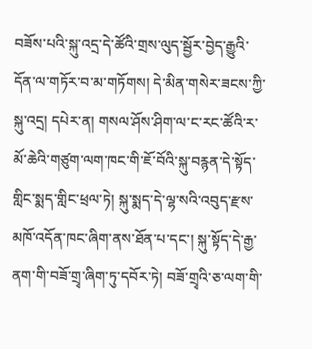བཟོས་པའི་སྐུ་འདྲ་དེ་ཚོའི་གྲས་ལུད་སྦྱོར་བྱེད་རྒྱུའི་དོན་ལ་གཏོར་བ་མ་གཏོགས། དེ་མིན་གསེར་ཟངས་ཀྱི་སྐུ་འདྲ། དཔེར་ན། གསལ་ཤོས་ཤིག་ལ་ང་རང་ཚོའི་ར་མོ་ཆེའི་གཙུག་ལག་ཁང་གི་ཇོ་བོའི་སྐུ་བརྙན་དེ་སྟོད་གླིང་སྨད་གླིང་ཕྲལ་ཏེ། སྐུ་སྨད་དེ་ལྷ་སའི་འབུད་རྫས་མཁོ་འདོན་ཁང་ཞིག་ནས་ཐོན་པ་དང་། སྐུ་སྟོད་དེ་རྒྱ་ནག་གི་བཟོ་གྲྭ་ཞིག་ཏུ་དབོར་ཏེ། བཟོ་གྲྭའི་ཅ་ལག་གི་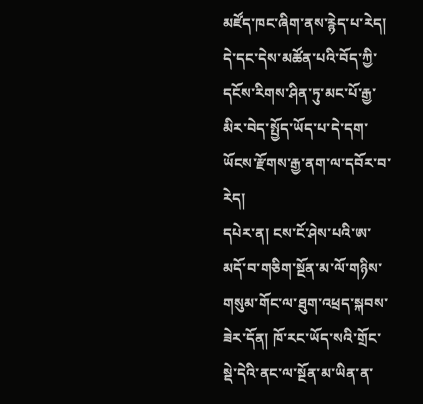མཛོད་ཁང་ཞིག་ནས་རྙེད་པ་རེད། དེ་དང་དེས་མཚོན་པའི་བོད་ཀྱི་དངོས་རིགས་ཤིན་ཏུ་མང་པོ་རྒྱ་མིར་བེད་སྤྱོད་ཡོད་པ་དེ་དག་ཡོངས་རྫོགས་རྒྱ་ནག་ལ་དབོར་བ་རེད།
དཔེར་ན། ངས་ངོ་ཤེས་པའི་ཨ་མདོ་བ་གཅིག་སྔོན་མ་ལོ་གཉིས་གསུམ་གོང་ལ་ཐུག་འཕྲད་སྐབས་ཟེར་དོན། ཁོ་རང་ཡོད་སའི་གྲོང་སྡེ་དེའི་ནང་ལ་སྔོན་མ་ཡིན་ན་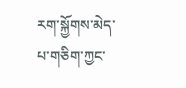རག་སྐྱོགས་མེད་པ་གཅིག་ཀྱང་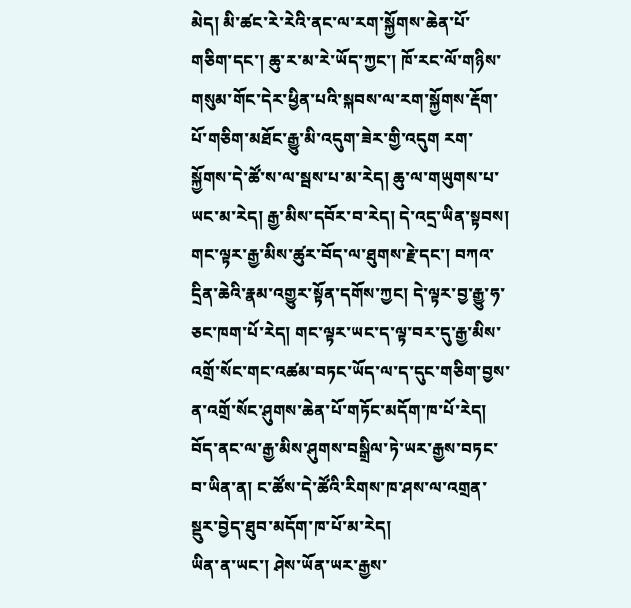མེད། མི་ཚང་རེ་རེའི་ནང་ལ་རག་སྐྱོགས་ཆེན་པོ་གཅིག་དང་། ཆུ་ར་མ་རེ་ཡོད་ཀྱང་། ཁོ་རང་ལོ་གཉིས་གསུམ་གོང་དེར་ཕྱིན་པའི་སྐབས་ལ་རག་སྐྱོགས་རྡོག་པོ་གཅིག་མཐོང་རྒྱུ་མི་འདུག་ཟེར་གྱི་འདུག རག་སྐྱོགས་དེ་ཚོ་ས་ལ་སྦས་པ་མ་རེད། ཆུ་ལ་གཡུགས་པ་ཡང་མ་རེད། རྒྱ་མིས་དབོར་བ་རེད། དེ་འདྲ་ཡིན་སྟབས། གང་ལྟར་རྒྱ་མིས་ཚུར་བོད་ལ་ཐུགས་རྗེ་དང་། བཀའ་དྲིན་ཆེའི་རྣམ་འགྱུར་སྟོན་དགོས་ཀྱང། དེ་ལྟར་བྱ་རྒྱུ་ཧ་ཅང་ཁག་པོ་རེད། གང་ལྟར་ཡང་ད་ལྟ་བར་དུ་རྒྱ་མིས་འགྲོ་སོང་གང་འཚམ་བཏང་ཡོད་ལ་ད་དུང་གཅིག་བྱས་ན་འགྲོ་སོང་ཤུགས་ཆེན་པོ་གཏོང་མདོག་ཁ་པོ་རེད། བོད་ནང་ལ་རྒྱ་མིས་ཤུགས་བསྒྲིལ་ཏེ་ཡར་རྒྱས་བཏང་བ་ཡིན་ན། ང་ཚོས་དེ་ཚོའི་རིགས་ཁ་ཤས་ལ་འགྲན་སྡུར་བྱེད་ཐུབ་མདོག་ཁ་པོ་མ་རེད།
ཡིན་ན་ཡང་། ཤེས་ཡོན་ཡར་རྒྱས་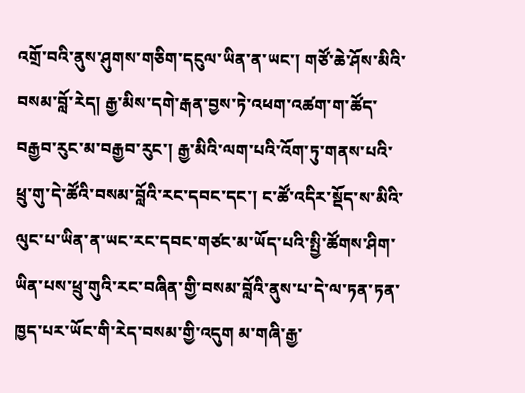འགྲོ་བའི་ནུས་ཤུགས་གཅིག་དངུལ་ཡིན་ན་ཡང་། གཙོ་ཆེ་ཤོས་མིའི་བསམ་བློ་རེད། རྒྱ་མིས་དགེ་རྒན་བྱས་ཏེ་འཕག་འཚག་ག་ཚོད་བརྒྱབ་རུང་མ་བརྒྱབ་རུང་། རྒྱ་མིའི་ལག་པའི་འོག་ཏུ་གནས་པའི་ཕྲུ་གུ་དེ་ཚོའི་བསམ་བློའི་རང་དབང་དང་། ང་ཚོ་འདིར་སྡོད་ས་མིའི་ལུང་པ་ཡིན་ན་ཡང་རང་དབང་གཙང་མ་ཡོད་པའི་སྤྱི་ཚོགས་ཤིག་ཡིན་པས་ཕྲུ་གུའི་རང་བཞིན་གྱི་བསམ་བློའི་ནུས་པ་དེ་ལ་ཏན་ཏན་ཁྱད་པར་ཡོང་གི་རེད་བསམ་གྱི་འདུག མ་གཞི་རྒྱ་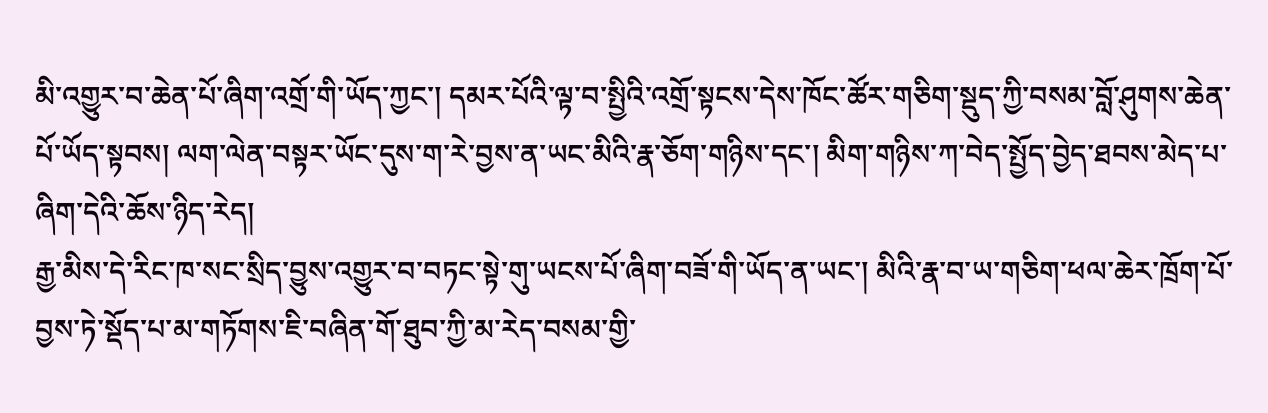མི་འགྱུར་བ་ཆེན་པོ་ཞིག་འགྲོ་གི་ཡོད་ཀྱང་། དམར་པོའི་ལྟ་བ་སྤྱིའི་འགྲོ་སྟངས་དེས་ཁོང་ཚོར་གཅིག་སྡུད་ཀྱི་བསམ་བློ་ཤུགས་ཆེན་པོ་ཡོད་སྟབས། ལག་ལེན་བསྟར་ཡོང་དུས་ག་རེ་བྱས་ན་ཡང་མིའི་རྣ་ཅོག་གཉིས་དང་། མིག་གཉིས་ཀ་བེད་སྤྱོད་བྱེད་ཐབས་མེད་པ་ཞིག་དེའི་ཆོས་ཉིད་རེད།
རྒྱ་མིས་དེ་རིང་ཁ་སང་སྲིད་བྱུས་འགྱུར་བ་བཏང་སྟེ་གུ་ཡངས་པོ་ཞིག་བཟོ་གི་ཡོད་ན་ཡང་། མིའི་རྣ་བ་ཡ་གཅིག་ཕལ་ཆེར་ཁྲོག་པོ་བྱས་ཏེ་སྡོད་པ་མ་གཏོགས་ཇི་བཞིན་གོ་ཐུབ་ཀྱི་མ་རེད་བསམ་གྱི་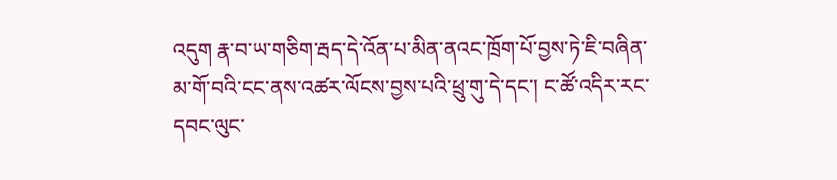འདུག རྣ་བ་ཡ་གཅིག་རྦད་དེ་འོན་པ་མིན་ནའང་ཁྲོག་པོ་བྱས་ཏེ་ཇི་བཞིན་མ་གོ་བའི་ངང་ནས་འཚར་ལོངས་བྱས་པའི་ཕྲུ་གུ་དེ་དང་། ང་ཚོ་འདིར་རང་དབང་ལུང་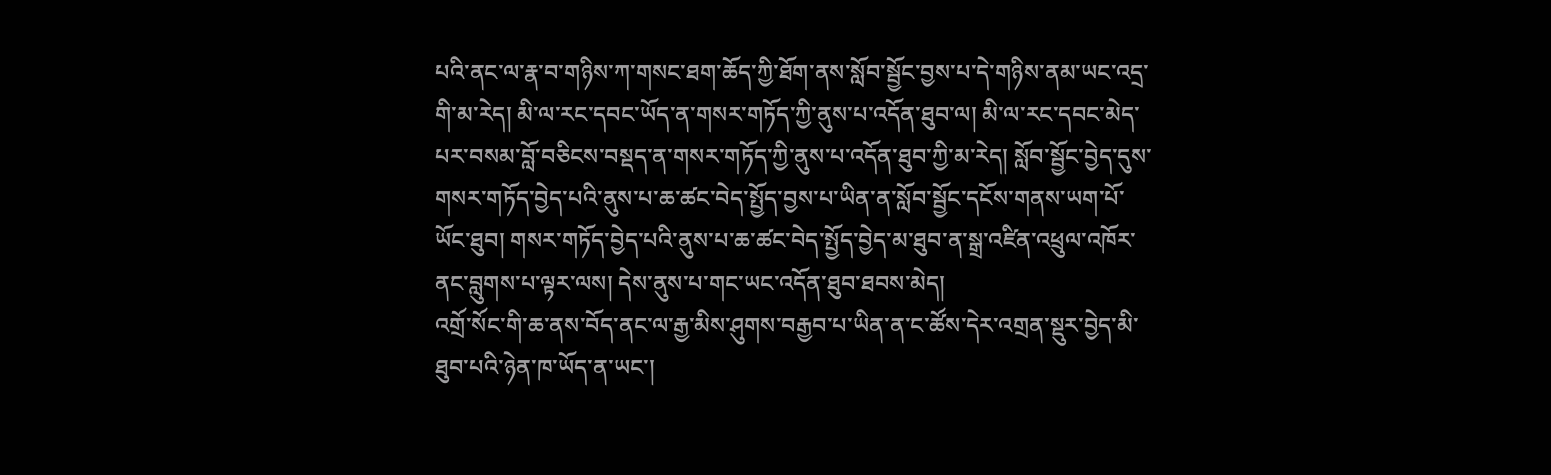པའི་ནང་ལ་རྣ་བ་གཉིས་ཀ་གསང་ཐག་ཆོད་ཀྱི་ཐོག་ནས་སློབ་སྦྱོང་བྱས་པ་དེ་གཉིས་ནམ་ཡང་འདྲ་གི་མ་རེད། མི་ལ་རང་དབང་ཡོད་ན་གསར་གཏོད་ཀྱི་ནུས་པ་འདོན་ཐུབ་ལ། མི་ལ་རང་དབང་མེད་པར་བསམ་བློ་བཅིངས་བསྡད་ན་གསར་གཏོད་ཀྱི་ནུས་པ་འདོན་ཐུབ་ཀྱི་མ་རེད། སློབ་སྦྱོང་བྱེད་དུས་གསར་གཏོད་བྱེད་པའི་ནུས་པ་ཆ་ཚང་བེད་སྤྱོད་བྱས་པ་ཡིན་ན་སློབ་སྦྱོང་དངོས་གནས་ཡག་པོ་ཡོང་ཐུབ། གསར་གཏོད་བྱེད་པའི་ནུས་པ་ཆ་ཚང་བེད་སྤྱོད་བྱེད་མ་ཐུབ་ན་སྒྲ་འཛིན་འཕྲུལ་འཁོར་ནང་བླུགས་པ་ལྟར་ལས། དེས་ནུས་པ་གང་ཡང་འདོན་ཐུབ་ཐབས་མེད།
འགྲོ་སོང་གི་ཆ་ནས་བོད་ནང་ལ་རྒྱ་མིས་ཤུགས་བརྒྱབ་པ་ཡིན་ན་ང་ཚོས་དེར་འགྲན་སྡུར་བྱེད་མི་ཐུབ་པའི་ཉེན་ཁ་ཡོད་ན་ཡང་།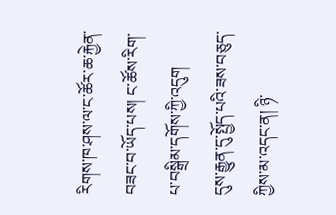རིགས་ཁ་ཤས་ལ་ང་ཚོར་ཆ་རྐྱེན་བཟང་བ་ཡོད་པས། ང་ཚོས་རིག་པ་བསྒྲིམ་དགོས་ཀྱི་འདུག
དུས་རྒྱུན་དུ་སྤྱོད་པའི་ཟས་བཅུད་ཀྱིས་མ་འདང་ན། ཉི་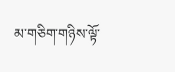མ་གཅིག་གཉིས་ལྟོ་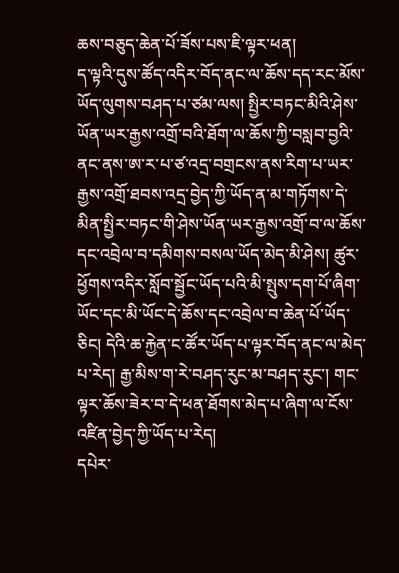ཆས་བཅུད་ཆེན་པོ་ཟོས་པས་ཇི་ལྟར་ཕན།
ད་ལྟའི་དུས་ཚོད་འདིར་བོད་ནང་ལ་ཆོས་དད་རང་མོས་ཡོད་ལུགས་བཤད་པ་ཙམ་ལས། སྤྱིར་བཏང་མིའི་ཤེས་ཡོན་ཡར་རྒྱས་འགྲོ་བའི་ཐོག་ལ་ཆོས་ཀྱི་བསླབ་བྱའི་ནང་ནས་ཨ་ར་པ་ཙ་འདྲ་བགྲངས་ནས་རིག་པ་ཡར་རྒྱས་འགྲོ་ཐབས་འདྲ་བྱེད་ཀྱི་ཡོད་ན་མ་གཏོགས་དེ་མིན་སྤྱིར་བཏང་གི་ཤེས་ཡོན་ཡར་རྒྱས་འགྲོ་བ་ལ་ཆོས་དང་འབྲེལ་བ་དམིགས་བསལ་ཡོད་མེད་མི་ཤེས། ཚུར་ཕྱོགས་འདིར་སློབ་སྦྱོང་ཡོད་པའི་མི་སྤུས་དག་པོ་ཞིག་ཡོང་དང་མི་ཡོང་དེ་ཆོས་དང་འབྲེལ་བ་ཆེན་པོ་ཡོད་ཅིང། དེའི་ཆ་རྐྱེན་ང་ཚོར་ཡོད་པ་ལྟར་བོད་ནང་ལ་མེད་པ་རེད། རྒྱ་མིས་ག་རེ་བཤད་རུང་མ་བཤད་རུང་། གང་ལྟར་ཆོས་ཟེར་བ་དེ་ཕན་ཐོགས་མེད་པ་ཞིག་ལ་ངོས་འཛིན་བྱེད་ཀྱི་ཡོད་པ་རེད།
དཔེར་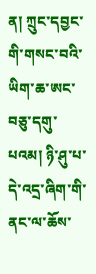ན། ཀྲུང་དབྱང་གི་གསང་བའི་ཡིག་ཆ་ཨང་བཅུ་དགུ་པའམ། ཉི་ཤུ་པ་དེ་འདྲ་ཞིག་གི་ནང་ལ་ཆོས་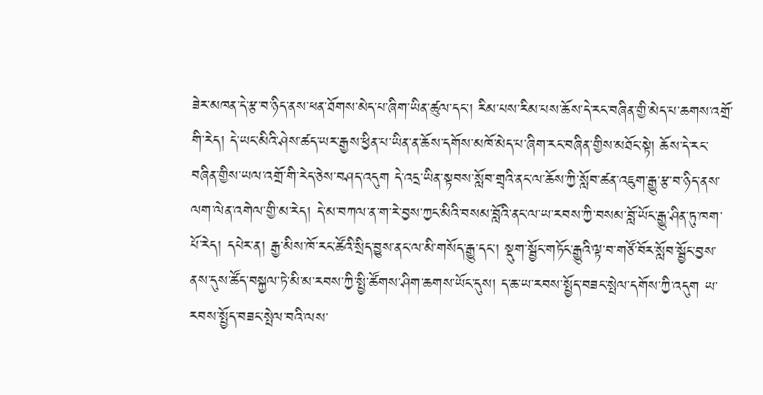ཟེར་མཁན་དེ་རྩ་བ་ཉིད་ནས་ཕན་ཐོགས་མེད་པ་ཞིག་ཡིན་ཚུལ་དང་། རིམ་པས་རིམ་པས་ཆོས་དེ་རང་བཞིན་གྱི་མེད་པ་ཆགས་འགྲོ་གི་རེད། དེ་ཡང་མིའི་ཤེས་ཚད་ཡར་རྒྱས་ཕྱིན་པ་ཡིན་ན་ཆོས་དགོས་མཁོ་མེད་པ་ཞིག་རང་བཞིན་གྱིས་མཐོང་སྟེ། ཆོས་དེ་རང་བཞིན་གྱིས་ཡལ་འགྲོ་གི་རེད་ཅེས་བཤད་འདུག དེ་འདྲ་ཡིན་སྟབས་སློབ་གྲྭའི་ནང་ལ་ཆོས་ཀྱི་སློབ་ཚན་འཇུག་རྒྱུ་རྩ་བ་ཉིད་ནས་ལག་ལེན་འགེལ་གྱི་མ་རེད། དེ་མ་བཀལ་ན་ག་རེ་བྱས་ཀྱང་མིའི་བསམ་བློའི་ནང་ལ་ཡ་རབས་ཀྱི་བསམ་བློ་ཡོང་རྒྱུ་ཤིན་ཏུ་ཁག་པོ་རེད། དཔེར་ན། རྒྱ་མིས་ཁོ་རང་ཚོའི་སྲིད་བྱུས་ནང་ལ་མི་གསོད་རྒྱུ་དང་། སྡུག་སྦྱོང་གཏོང་རྒྱུའི་ལྟ་བ་གཙོ་བོར་སློབ་སྦྱོང་བྱས་ནས་དུས་ཚོད་བསྐྱལ་ཏེ་མི་མ་རབས་ཀྱི་སྤྱི་ཚོགས་ཤིག་ཆགས་ཡོང་དུས། ད་ཆ་ཡ་རབས་སྤྱོད་བཟང་སྤེལ་དགོས་ཀྱི་འདུག ཡ་རབས་སྤྱོད་བཟང་སྤེལ་བའི་ལས་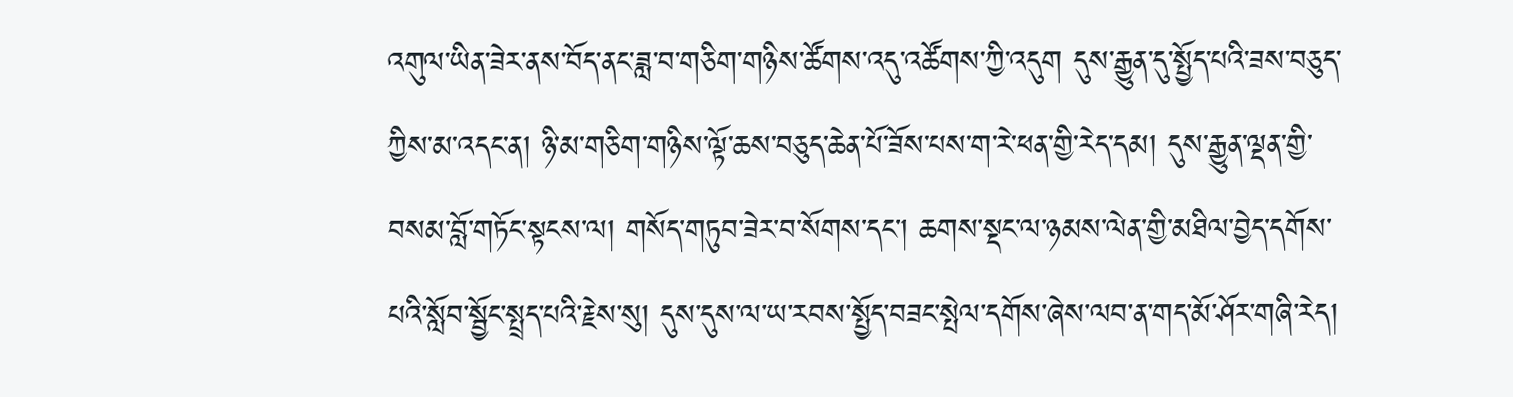འགུལ་ཡིན་ཟེར་ནས་བོད་ནང་ཟླ་བ་གཅིག་གཉིས་ཚོགས་འདུ་འཚོགས་ཀྱི་འདུག དུས་རྒྱུན་དུ་སྤྱོད་པའི་ཟས་བཅུད་ཀྱིས་མ་འདང་ན། ཉི་མ་གཅིག་གཉིས་ལྟོ་ཆས་བཅུད་ཆེན་པོ་ཟོས་པས་ག་རེ་ཕན་གྱི་རེད་དམ། དུས་རྒྱུན་ལྡན་གྱི་བསམ་བློ་གཏོང་སྟངས་ལ། གསོད་གཏུབ་ཟེར་བ་སོགས་དང་། ཆགས་སྡང་ལ་ཉམས་ལེན་གྱི་མཐིལ་བྱེད་དགོས་པའི་སློབ་སྦྱོང་སྤྲད་པའི་རྗེས་སུ། དུས་དུས་ལ་ཡ་རབས་སྤྱོད་བཟང་སྤེལ་དགོས་ཞེས་ལབ་ན་གད་མོ་ཤོར་གཞི་རེད།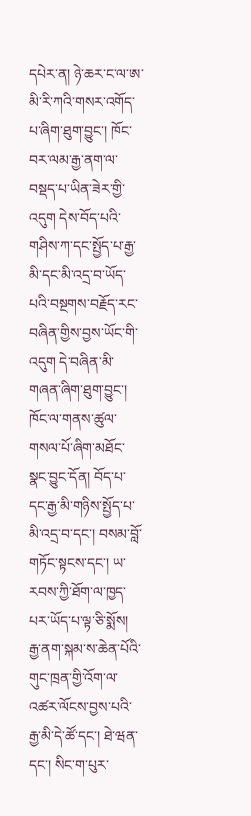དཔེར་ན། ཉེ་ཆར་ང་ལ་ཨ་མི་རི་ཀའི་གསར་འགོད་པ་ཞིག་ཐུག་བྱུང་། ཁོང་བར་ལམ་རྒྱ་ནག་ལ་བསྡད་པ་ཡིན་ཟེར་གྱི་འདུག དེས་བོད་པའི་གཤིས་ཀ་དང་སྤྱོད་པ་རྒྱ་མི་དང་མི་འདྲ་བ་ཡོད་པའི་བསྔགས་བརྗོད་རང་བཞིན་གྱིས་བྱས་ཡོང་གི་འདུག དེ་བཞིན་མི་གཞན་ཞིག་ཐུག་བྱུང་། ཁོང་ལ་གནས་ཚུལ་གསལ་པོ་ཞིག་མཐོང་སྣང་བྱུང་དོན། བོད་པ་དང་རྒྱ་མི་གཉིས་སྤྱོད་པ་མི་འདྲ་བ་དང་། བསམ་བློ་གཏོང་སྟངས་དང་། ཡ་རབས་ཀྱི་ཐོག་ལ་ཁྱད་པར་ཡོད་པ་ལྟ་ཅི་སྨོས། རྒྱ་ནག་སྐམ་ས་ཆེན་པོའི་གུང་ཁྲན་གྱི་འོག་ལ་འཚར་ལོངས་བྱས་པའི་རྒྱ་མི་དེ་ཚོ་དང་། ཐེ་ཝན་དང་། སིང་ག་པུར་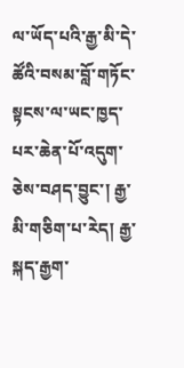ལ་ཡོད་པའི་རྒྱ་མི་དེ་ཚོའི་བསམ་བློ་གཏོང་སྟངས་ལ་ཡང་ཁྱད་པར་ཆེན་པོ་འདུག་ཅེས་བཤད་བྱུང་། རྒྱ་མི་གཅིག་པ་རེད། རྒྱ་སྐད་རྒྱག་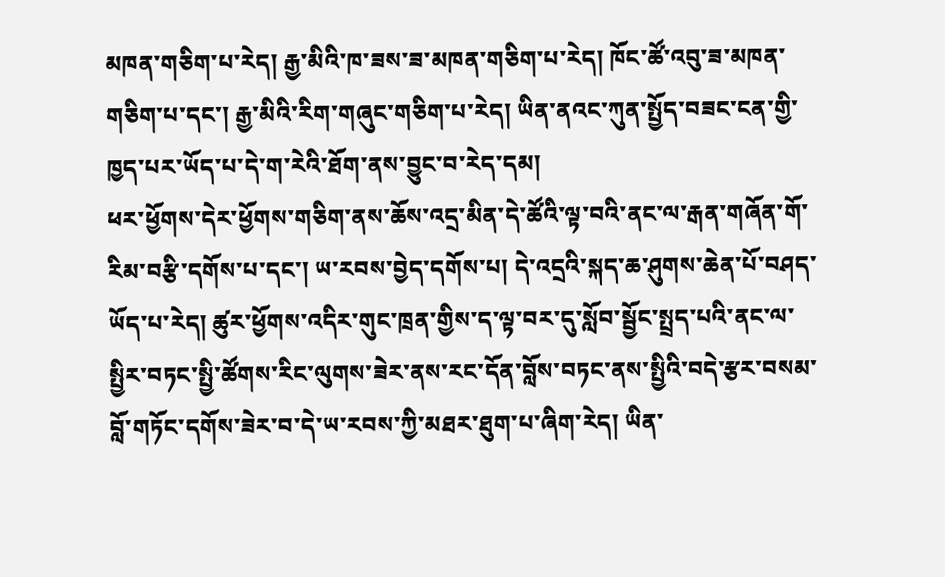མཁན་གཅིག་པ་རེད། རྒྱ་མིའི་ཁ་ཟས་ཟ་མཁན་གཅིག་པ་རེད། ཁོང་ཚོ་འབུ་ཟ་མཁན་གཅིག་པ་དང་། རྒྱ་མིའི་རིག་གཞུང་གཅིག་པ་རེད། ཡིན་ནའང་ཀུན་སྤྱོད་བཟང་ངན་གྱི་ཁྱད་པར་ཡོད་པ་དེ་ག་རེའི་ཐོག་ནས་བྱུང་བ་རེད་དམ།
ཕར་ཕྱོགས་དེར་ཕྱོགས་གཅིག་ནས་ཆོས་འདྲ་མིན་དེ་ཚོའི་ལྟ་བའི་ནང་ལ་རྒན་གཞོན་གོ་རིམ་བརྩི་དགོས་པ་དང་། ཡ་རབས་བྱེད་དགོས་པ། དེ་འདྲའི་སྐད་ཆ་ཤུགས་ཆེན་པོ་བཤད་ཡོད་པ་རེད། ཚུར་ཕྱོགས་འདིར་གུང་ཁྲན་གྱིས་ད་ལྟ་བར་དུ་སློབ་སྦྱོང་སྤྲད་པའི་ནང་ལ་སྤྱིར་བཏང་སྤྱི་ཚོགས་རིང་ལུགས་ཟེར་ནས་རང་དོན་བློས་བཏང་ནས་སྤྱིའི་བདེ་རྩར་བསམ་བློ་གཏོང་དགོས་ཟེར་བ་དེ་ཡ་རབས་ཀྱི་མཐར་ཐུག་པ་ཞིག་རེད། ཡིན་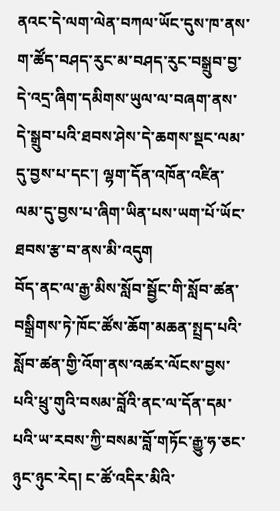ནའང་དེ་ལག་ལེན་བཀལ་ཡོང་དུས་ཁ་ནས་ག་ཚོད་བཤད་རུང་མ་བཤད་རུང་བསྒྲུབ་བྱ་དེ་འདྲ་ཞིག་དམིགས་ཡུལ་ལ་བཞག་ནས་དེ་སྒྲུབ་པའི་ཐབས་ཤེས་དེ་ཆགས་སྡང་ལམ་དུ་བྱས་པ་དང་། ལྷག་དོན་འཁོན་འཛིན་ལམ་དུ་བྱས་པ་ཞིག་ཡིན་པས་ཡག་པོ་ཡོང་ཐབས་རྩ་བ་ནས་མི་འདུག
བོད་ནང་ལ་རྒྱ་མིས་སློབ་སྦྱོང་གི་སློབ་ཚན་བསྒྲིགས་ཏེ་ཁོང་ཚོས་ཆོག་མཆན་སྤྲད་པའི་སློབ་ཚན་གྱི་འོག་ནས་འཚར་ལོངས་བྱས་པའི་ཕྲུ་གུའི་བསམ་བློའི་ནང་ལ་དོན་དམ་པའི་ཡ་རབས་ཀྱི་བསམ་བློ་གཏོང་རྒྱུ་ཧ་ཅང་ཉུང་ཉུང་རེད། ང་ཚོ་འདིར་མིའི་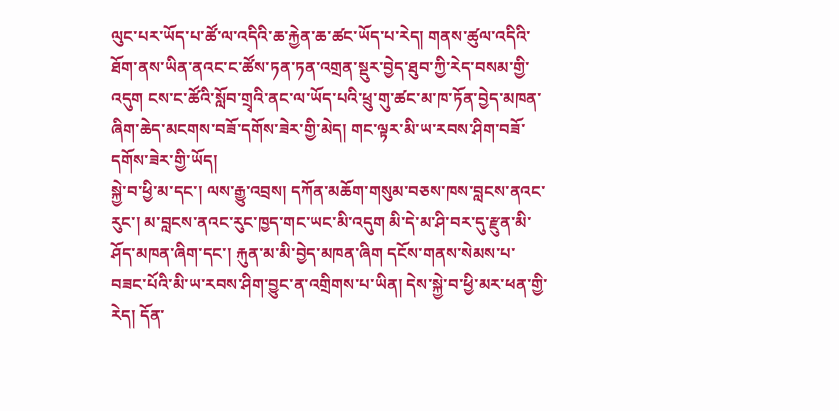ལུང་པར་ཡོད་པ་ཚོ་ལ་འདིའི་ཆ་རྐྱེན་ཆ་ཚང་ཡོད་པ་རེད། གནས་ཚུལ་འདིའི་ཐོག་ནས་ཡིན་ནའང་ང་ཚོས་ཏན་ཏན་འགྲན་སྡུར་བྱེད་ཐུབ་ཀྱི་རེད་བསམ་གྱི་འདུག ངས་ང་ཚོའི་སློབ་གྲྭའི་ནང་ལ་ཡོད་པའི་ཕྲུ་གུ་ཚང་མ་ཁ་ཏོན་བྱེད་མཁན་ཞིག་ཆེད་མངགས་བཟོ་དགོས་ཟེར་གྱི་མེད། གང་ལྟར་མི་ཡ་རབས་ཤིག་བཟོ་དགོས་ཟེར་གྱི་ཡོད།
སྐྱེ་བ་ཕྱི་མ་དང་། ལས་རྒྱུ་འབྲས། དཀོན་མཆོག་གསུམ་བཅས་ཁས་བླངས་ནའང་རུང་། མ་བླངས་ནའང་རུང་ཁྱད་གང་ཡང་མི་འདུག མི་དེ་མ་ཤི་བར་དུ་རྫུན་མི་ཤོད་མཁན་ཞིག་དང་། རྐུན་མ་མི་བྱེད་མཁན་ཞིག དངོས་གནས་སེམས་པ་བཟང་པོའི་མི་ཡ་རབས་ཤིག་བྱུང་ན་འགྲིགས་པ་ཡིན། དེས་སྐྱེ་བ་ཕྱི་མར་ཕན་གྱི་རེད། དོན་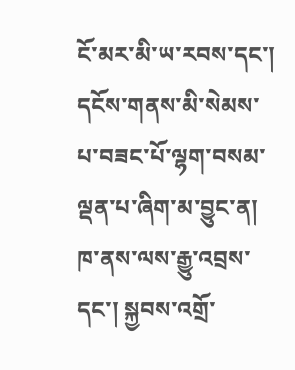ངོ་མར་མི་ཡ་རབས་དང་། དངོས་གནས་མི་སེམས་པ་བཟང་པོ་ལྷག་བསམ་ལྡན་པ་ཞིག་མ་བྱུང་ན། ཁ་ནས་ལས་རྒྱུ་འབྲས་དང་། སྐྱབས་འགྲོ་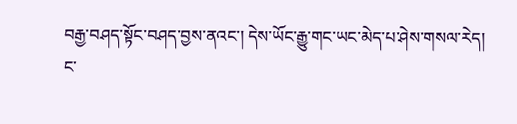བརྒྱ་བཤད་སྟོང་བཤད་བྱས་ནའང་། དེས་ཡོང་རྒྱུ་གང་ཡང་མེད་པ་ཤེས་གསལ་རེད། ང་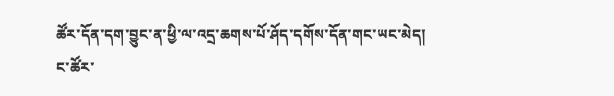ཚོར་དོན་དག་བྱུང་ན་ཕྱི་ལ་འདྲ་ཆགས་པོ་ཤོད་དགོས་དོན་གང་ཡང་མེད།
ང་ཚོར་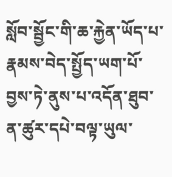སློབ་སྦྱོང་གི་ཆ་རྐྱེན་ཡོད་པ་རྣམས་བེད་སྤྱོད་ཡག་པོ་བྱས་ཏེ་ནུས་པ་འདོན་ཐུབ་ན་ཚུར་དཔེ་བལྟ་ཡུལ་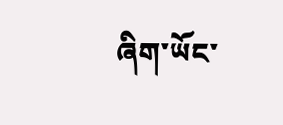ཞིག་ཡོང་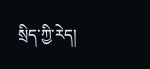སྲིད་ཀྱི་རེད།